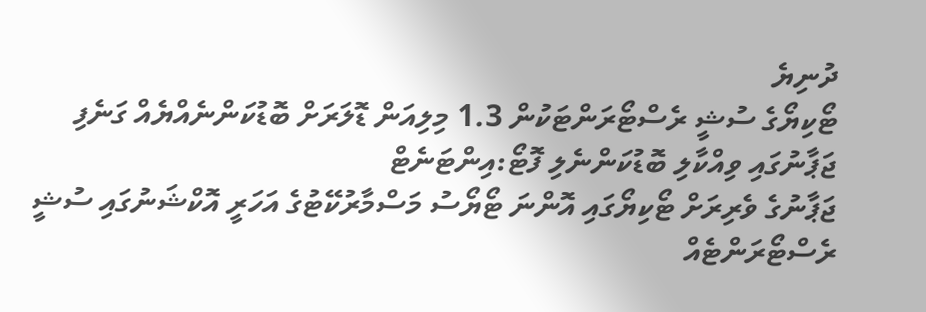ދުނިޔެ
ޓޯކިޔޯގެ ސުޝީ ރެސްޓޯރަންޓަކުން 1.3 މިލިއަން ޑޮލަރަށް ބޮޑުކަންނެއްޔެއް ގަނެފި
ޖަޕާނުގައި ވިއްކާލި ބޮޑުކަންނެލި ފޮޓޯ:އިންޓަނެޓް
ޖަޕާނުގެ ވެރިރަށް ޓޯކިޔޯގައި އޮންނަ ޓޯޔޯސު މަސްމާރުކޭޓުގެ އަހަރީ އޮކްޝަނުގައި ސުޝީ ރެސްޓޯރަންޓެއް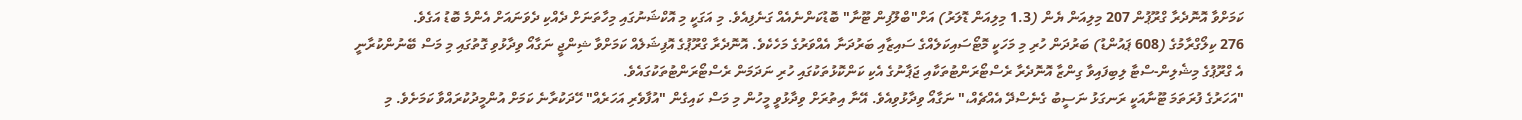ކަމަށްވާ އޮނޮދެރާ ގްރޫޕުން 207 މިލިއަން ޔެން (1.3 މިލިއަން ޑޮލަރު) އަށް"ބްލޫފިން ޓޫނާ" ބޮޑުކަންނެއެއް ގަނެފިއެވެ. މި އަގަކީ މި އޮކްޝަނުގައި މިހާތަނަށް ދެއްކި ދެވަނައަށް އެންމެ ބޮޑު އަގެވެ.
276 ކިލޯގްރާމުގެ (608 ޕައުންޑު) ބަރުދަން ހުރި މި މަހަކީ މޮޓޯސައިކަލެއްގެ ސައިޒާއި ބަރުދަނާ އެއްވަރުގެ މަހެކެވެ. އޮނޮދެރާ ގްރޫޕުގެ އޮފިޝަލެއް ކަމަށްވާ ޝިންޖީ ނަގާއޯ ވިދާޅުވި ގޮތުގައި މި މަސް ބޭނުންކުރާނީ އެ ގްރޫޕުގެ މިޝެލިން-ސްޓާ ލިބިފައިވާ ގިންޒާ އޮނޮދެރާ ރެސްޓޯރަންޓުތަކާއި ޖަޕާނުގެ އެކި ކަންކޮޅުތަކުގައި ހުރި ނަދަމަން ރެސްޓޯރަންޓުތަކުގައެވެ.
"އަހަރުގެ ފުރަތަމަ ޓޫނާއަކީ ރަނގަޅު ނަސީބު ގެނެސްދޭ އެއްޗެއް،" ނަގާއޯ ވިދާޅުވިއެވެ. އޭނާ އިތުރަށް ވިދާޅުވީ މީހުން މި މަސް ކައިގެން "އުފާވެރި އަހަރެއް" ހޭދަކުރާނެ ކަމަށް އުންމީދުކުރައްވާ ކަމަށެވެ. މި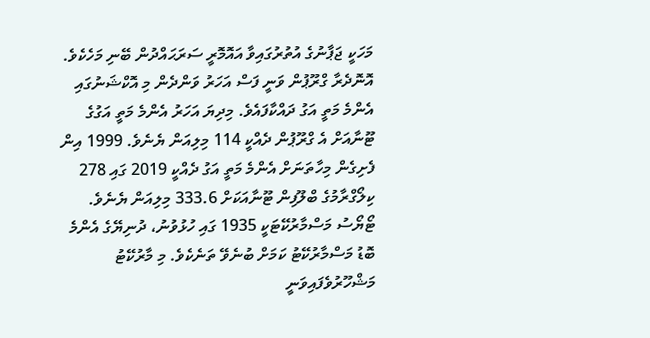މަހަކީ ޖަޕާނުގެ އުތުރުގައިވާ އައޮމޮރީ ސަރަޙައްދުން ބޭނި މަހެކެވެ.
އޮނޮދެރާ ގްރޫޕުން ވަނީ ފަސް އަހަރު ވަންދެން މި އޮކްޝަނުގައި އެންމެ މަތީ އަގު ދައްކާފައެވެ. މިދިޔަ އަހަރު އެންމެ މަތީ އަގުގެ ޓޫނާއަށް އެ ގްރޫޕުން ދެއްކީ 114 މިލިއަން ޔެނެވެ. 1999 އިން ފެށިގެން މިހާތަނަށް އެންމެ މަތީ އަގު ދެއްކީ 2019 ގައި 278 ކިލޯގްރާމުގެ ބްލޫފިން ޓޫނާއަކަށް 333.6 މިލިއަން ޔެނެވެ.
ޓޯޔޯސު މަސްމާރުކޭޓަކީ 1935 ގައި ހުޅުވުނު، ދުނިޔޭގެ އެންމެ ބޮޑު މަސްމާރުކޭޓު ކަމަށް ބުނެވޭ ތަނެކެވެ. މި މާރުކޭޓު މަޝްހޫރުވެފައިވަނީ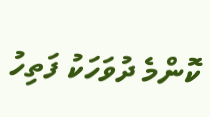ކޮންމެ ދުވަހަކު ފަތިހު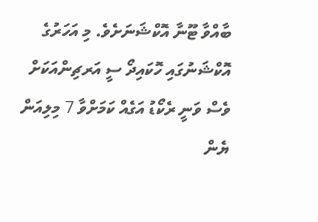ބާއްވާ ޓޫނާ އޮކްޝަނަށެވެ. މި އަހަރުގެ އޮކްޝަނުގައި ހޮކައިދޯ ސީ އަރޗިންއަކަށް ވެސް ވަނީ ރެކޯޑު އަގެއް ކަމަށްވާ 7 މިލިއަން ޔެން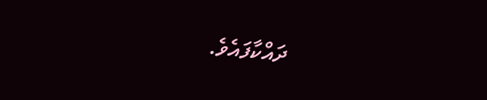ދައްކާފައެވެ.